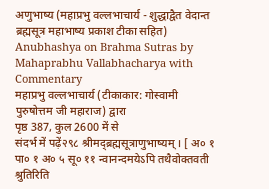अणुभाष्य (महाप्रभु वल्लभाचार्य - शुद्धाद्वैत वेदान्त ब्रह्मसूत्र महाभाष्य प्रकाश टीका सहित)
Anubhashya on Brahma Sutras by Mahaprabhu Vallabhacharya with Commentary
महाप्रभु वल्लभाचार्य (टीकाकार: गोस्वामी पुरुषोत्तम जी महाराज) द्वारा
पृष्ठ 387, कुल 2600 में से
संदर्भ में पढ़ें२९८ श्रीमद्ब्रह्मसूत्राणुभाष्यम् । [ अ० १ पा० १ अ० ५ सू० ११ न्वानन्दमयेऽपि तथैवोक्तवती श्रुतिरिति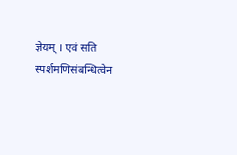ज्ञेयम् । एवं सति स्पर्शमणिसंबन्धित्वेन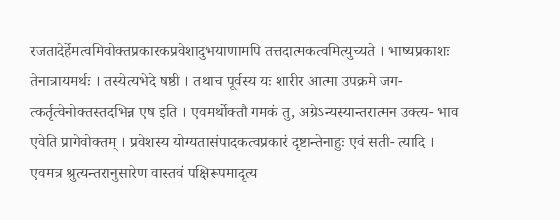रजतादेर्हेमत्वमिवोक्तप्रकारकप्रवेशादुभयाणामपि तत्तदात्मकत्वमित्युच्यते । भाष्यप्रकाशः तेनात्रायमर्थः । तस्येत्यभेदे षष्ठी । तथाच पूर्वस्य यः शारीर आत्मा उपक्रमे जग- त्कर्तृत्वेनोक्तस्तदभिन्न एष इति । एवमर्थोक्तौ गमकं तु, अग्रेऽन्यस्यान्तरात्मन उक्त्य- भाव एवेति प्रागेवोक्तम् । प्रवेशस्य योग्यतासंपादकत्वप्रकारं दृष्टान्तेनाहुः एवं सती- त्यादि । एवमत्र श्रुत्यन्तरानुसारेण वास्तवं पक्षिरूपमादृत्य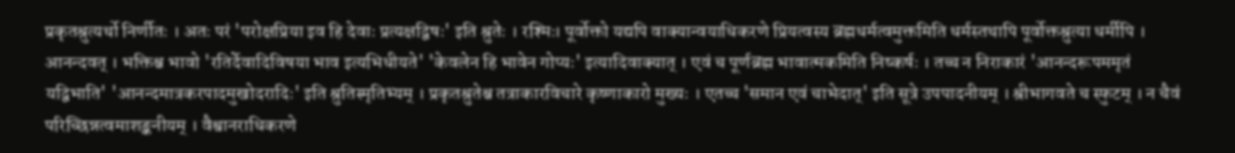प्रकृतश्रुत्यर्थो निर्णीतः । अतः परं 'परोक्षप्रिया इव हि देवाः प्रत्यक्षद्विषः' इति श्रुतेः । रश्मिः। पूर्वोक्तो यद्यपि वाक्यान्वयाधिकरणे प्रियत्वस्य ब्रह्मधर्मत्वमुक्तमिति धर्मस्तथापि पूर्वोक्तश्रुत्या धर्मीपि । आनन्दवत् । भक्तिश्च भावो 'रतिर्देवादिविषया भाव इत्यभिधीयते' 'केवलेन हि भावेन गोप्यः' इत्यादिवाक्यात् । एवं च पूर्णब्रह्म भावात्मकमिति निष्कर्षः । तच्च न निराकारं 'आनन्दरूपममृतं यद्विभाति' 'आनन्दमात्रकरपादमुखोदरादिः' इति श्रुतिस्मृतिभ्यम् । प्रकृतश्रुतेश्च तत्राकारविचारे कृष्णाकारो मुख्यः । एतच्च 'समान एवं चाभेदात्' इति सूत्रे उपपादनीयम् । श्रीभागवते च स्फुटम् । न चैवं परिच्छिन्नत्वमाशङ्कनीयम् । वैश्वानराधिकरणे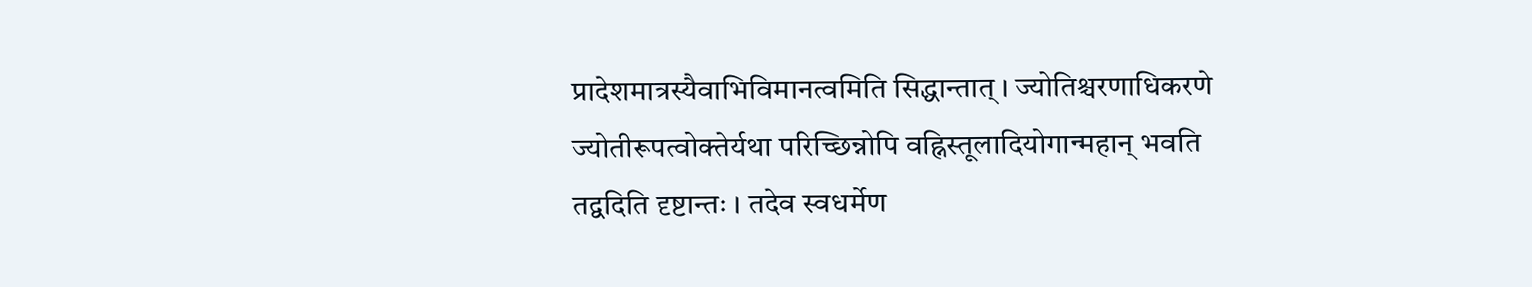प्रादेशमात्रस्यैवाभिविमानत्वमिति सिद्धान्तात् । ज्योतिश्चरणाधिकरणे ज्योतीरूपत्वोक्तेर्यथा परिच्छिन्नोपि वह्निस्तूलादियोगान्महान् भवति तद्वदिति दृष्टान्तः । तदेव स्वधर्मेण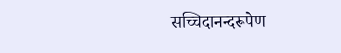सच्चिदानन्दरूपेण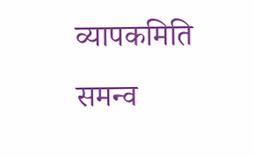व्यापकमिति समन्व